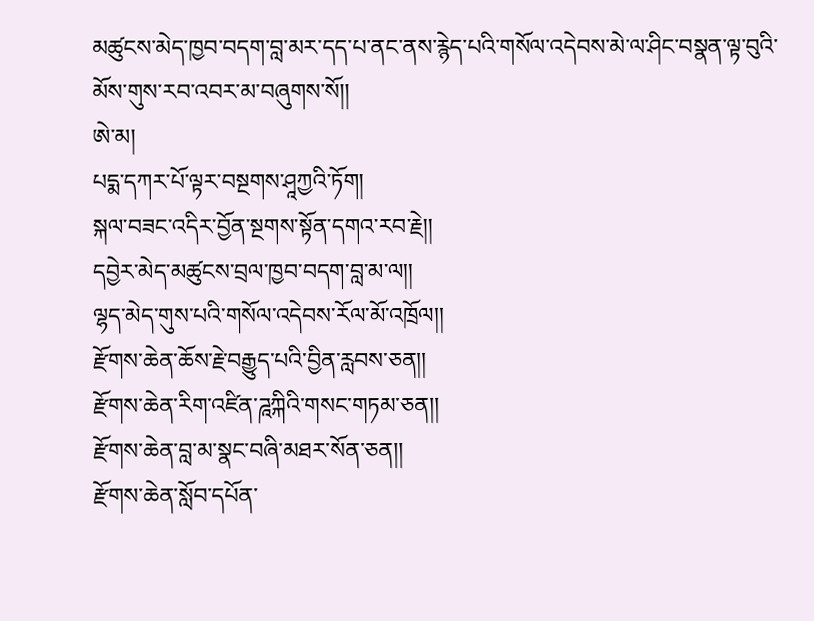མཚུངས་མེད་ཁྱབ་བདག་བླ་མར་དད་པ་ནང་ནས་རྙེད་པའི་གསོལ་འདེབས་མེ་ལ་ཤིང་བསྣན་ལྟ་བུའི་མོས་གུས་རབ་འབར་མ་བཞུགས་སོ།།
ཨེ་མ།
པདྨ་དཀར་པོ་ལྟར་བསྔགས་ཤཱཀྱའི་ཏོག།
སྐལ་བཟང་འདིར་བྱོན་སྔགས་སྟོན་དགའ་རབ་རྗེ།།
དབྱེར་མེད་མཚུངས་བྲལ་ཁྱབ་བདག་བླ་མ་ལ།།
ལྷད་མེད་གུས་པའི་གསོལ་འདེབས་རོལ་མོ་འཁྲོལ།།
རྫོགས་ཆེན་ཆོས་རྗེ་བརྒྱུད་པའི་བྱིན་རླབས་ཅན།།
རྫོགས་ཆེན་རིག་འཛིན་ཌཱཀྐིའི་གསང་གཏམ་ཅན།།
རྫོགས་ཆེན་བླ་མ་སྣང་བཞི་མཐར་སོན་ཅན།།
རྫོགས་ཆེན་སློབ་དཔོན་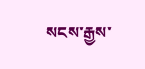སངས་རྒྱས་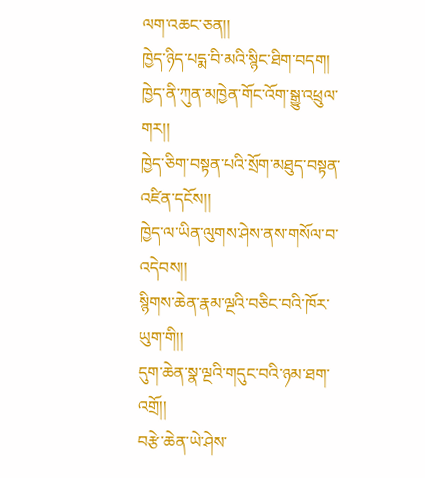ལག་འཆང་ཅན།།
ཁྱེད་ཉིད་པདྨ་བི་མའི་སྙིང་ཐིག་བདག།
ཁྱེད་ནི་ཀུན་མཁྱེན་གོང་འོག་སྒྱུ་འཕྲུལ་གར།།
ཁྱེད་ཅིག་བསྟན་པའི་སྲོག་མཐུད་བསྟན་འཛིན་དངོས།།
ཁྱེད་ལ་ཡིན་ལུགས་ཤེས་ནས་གསོལ་བ་འདེབས།།
སྙིགས་ཆེན་རྣམ་ལྔའི་བཅིང་བའི་ཁོར་ཡུག་གི།།
དུག་ཆེན་སྣ་ལྔའི་གདུང་བའི་ཉམ་ཐག་འགྲོ།།
བརྩེ་ཆེན་ཡེ་ཤེས་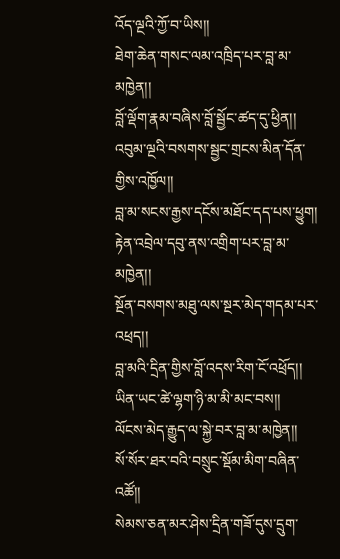འོད་ལྔའི་ཀྱོ་བ་ཡིས།།
ཐེག་ཆེན་གསང་ལམ་འཁྲིད་པར་བླ་མ་མཁྱེན།།
བློ་ལྡོག་རྣམ་བཞིས་བློ་སྦྱོང་ཚད་དུ་ཕྱིན།།
འབུམ་ལྔའི་བསགས་སྦྱང་གྲངས་མིན་དོན་གྱིས་འཁྱོལ།།
བླ་མ་སངས་རྒྱས་དངོས་མཐོང་དད་པས་ཕྱུག།
རྟེན་འབྲེལ་དབུ་ནས་འགྲིག་པར་བླ་མ་མཁྱེན།།
སྔོན་བསགས་མཐུ་ལས་སྔར་མེད་གདམ་པར་འཕྲད།།
བླ་མའི་དྲིན་གྱིས་བློ་འདས་རིག་ངོ་འཕྲོད།།
ཡིན་ཡང་ཚེ་ལྷག་ཉི་མ་མི་མང་བས།།
ལོངས་མེད་རྒྱུད་ལ་སྐྱེ་བར་བླ་མ་མཁྱེན།།
སོ་སོར་ཐར་བའི་བསྲུང་སྡོམ་མིག་བཞིན་འཚོ།།
སེམས་ཅན་མར་ཤེས་དྲིན་གཟོ་དུས་དྲུག་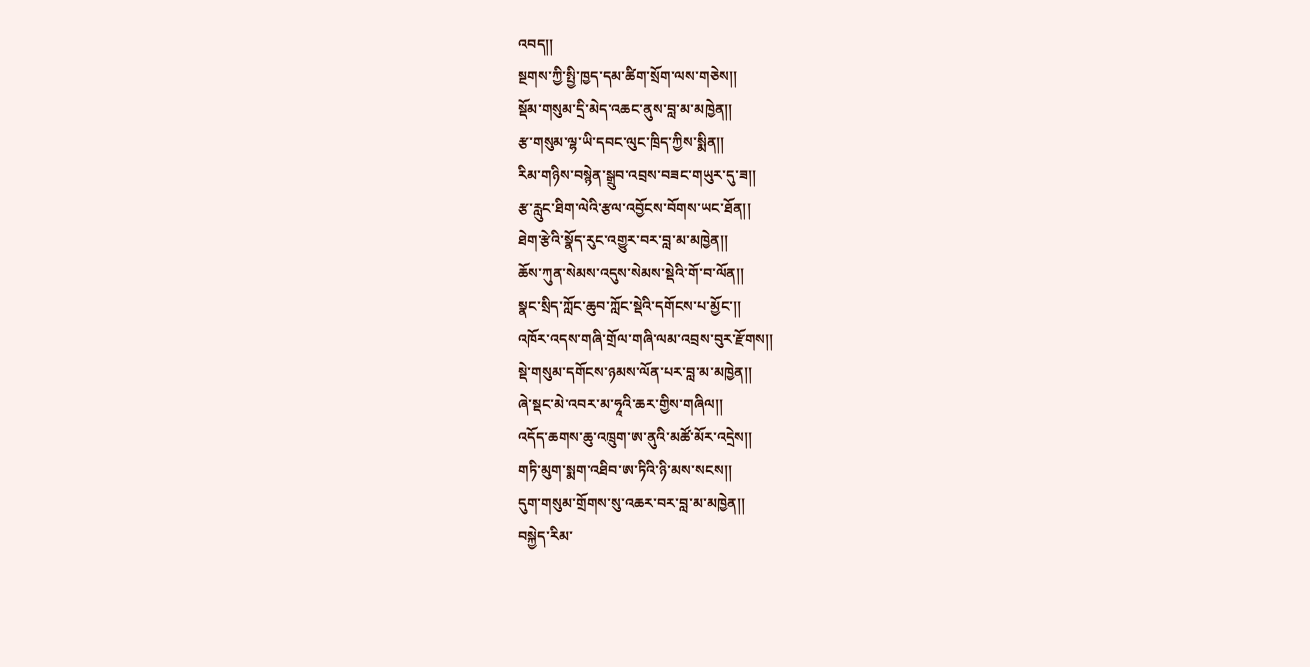འབད།།
སྔགས་ཀྱི་སྤྱི་ཁྱད་དམ་ཚིག་སྲོག་ལས་གཅེས།།
སྡོམ་གསུམ་དྲི་མེད་འཆང་ནུས་བླ་མ་མཁྱེན།།
རྩ་གསུམ་ལྷ་ཡི་དབང་ལུང་ཁྲིད་ཀྱིས་སྨིན།།
རིམ་གཉིས་བསྙེན་སྒྲུབ་འབྲས་བཟང་གཡུར་དུ་ཟ།།
རྩ་རླུང་ཐིག་ལེའི་རྩལ་འབྱོངས་བོགས་ཡང་ཐོན།།
ཐེག་རྩེའི་སྣོད་རུང་འགྱུར་བར་བླ་མ་མཁྱེན།།
ཆོས་ཀུན་སེམས་འདུས་སེམས་སྡེའི་གོ་བ་ལོན།།
སྣང་སྲིད་ཀློང་ཆུབ་ཀློང་སྡེའི་དགོངས་པ་མྱོང་།།
འཁོར་འདས་གཞི་གྲོལ་གཞི་ལམ་འབྲས་བུར་རྫོགས།།
སྡེ་གསུམ་དགོངས་ཉམས་ལོན་པར་བླ་མ་མཁྱེན།།
ཞེ་སྡང་མེ་འབར་མ་ཧཱའི་ཆར་གྱིས་གཞིལ།།
འདོད་ཆགས་ཆུ་འཁྲུག་ཨ་ནུའི་མཚོ་མོར་འདྲེས།།
གཏི་མུག་སྨག་འཐིབ་ཨ་ཏིའི་ཉི་མས་སངས།།
དུག་གསུམ་གྲོགས་སུ་འཆར་བར་བླ་མ་མཁྱེན།།
བསྐྱེད་རིམ་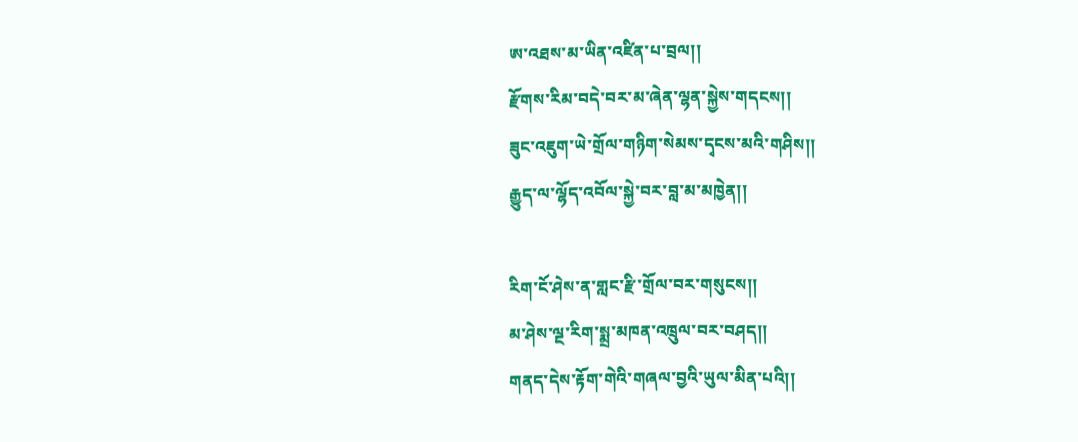ཨ་འཐས་མ་ཡིན་འཛིན་པ་བྲལ།།
རྫོགས་རིམ་བདེ་བར་མ་ཞེན་ལྷན་སྐྱེས་གདངས།།
ཟུང་འཇུག་ཡེ་གྲོལ་གཉིག་སེམས་དྭངས་མའི་གཤིས།།
རྒྱུད་ལ་ལྷོད་འབོལ་སྐྱེ་བར་བླ་མ་མཁྱེན།།

རིག་ངོ་ཤེས་ན་གླང་རྫི་གྲོལ་བར་གསུངས།།
མ་ཤེས་ལྔ་རིག་སྨྲ་མཁན་འཁྲུལ་བར་བཤད།།
གནད་དེས་རྟོག་གེའི་གཞལ་བྱའི་ཡུལ་མིན་པའི།།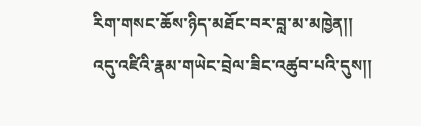རིག་གསང་ཆོས་ཉིད་མཐོང་བར་བླ་མ་མཁྱེན།།
འདུ་འཛིའི་རྣམ་གཡེང་བྲེལ་ཟིང་འཚུབ་པའི་དུས།།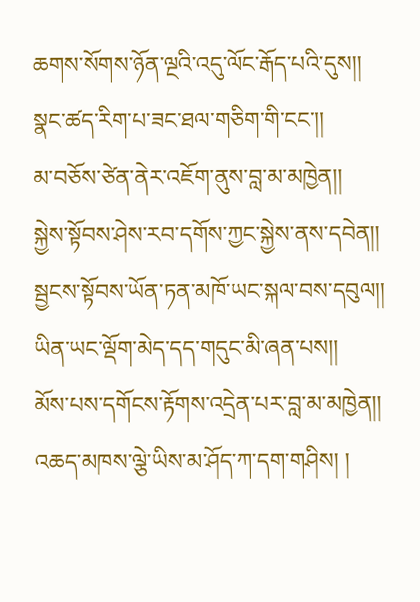ཆགས་སོགས་ཉོན་ལྔའི་འདུ་ལོང་རྒོད་པའི་དུས།།
སྣང་ཚད་རིག་པ་ཟང་ཐལ་གཅིག་གི་ངང་།།
མ་བཅོས་ཙེན་ནེར་འཇོག་ནུས་བླ་མ་མཁྱེན།།
སྐྱེས་སྟོབས་ཤེས་རབ་དགོས་ཀྱང་སྐྱེས་ནས་དབེན།།
སྦྱངས་སྟོབས་ཡོན་ཏན་མཁོ་ཡང་སྐལ་བས་དབུལ།།
ཡིན་ཡང་ལྡོག་མེད་དད་གདུང་མི་ཞན་པས།།
མོས་པས་དགོངས་རྟོགས་འདྲེན་པར་བླ་མ་མཁྱེན།།
འཆད་མཁས་ལྕེ་ཡིས་མ་ཤོད་ཀ་དག་གཤིས། །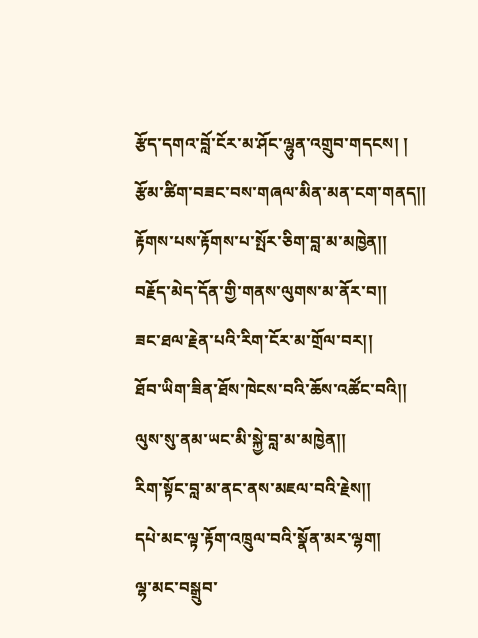རྩོད་དགའ་བློ་ངོར་མ་ཤོང་ལྷུན་འགྲུབ་གདངས། །
རྩོམ་ཚིག་བཟང་བས་གཞལ་མིན་མན་ངག་གནད།།
རྟོགས་པས་རྟོགས་པ་སྤོར་ཅིག་བླ་མ་མཁྱེན།།
བརྗོད་མེད་དོན་གྱི་གནས་ལུགས་མ་ནོར་བ།།
ཟང་ཐལ་རྗེན་པའི་རིག་ངོར་མ་གྲོལ་བར།།
ཐོབ་ཡིག་ཟིན་ཐོས་ཁེངས་བའི་ཆོས་འཚོང་བའི།།
ལུས་སུ་ནམ་ཡང་མི་སྐྱེ་བླ་མ་མཁྱེན།།
རིག་སྟོང་བླ་མ་ནང་ནས་མཇལ་བའི་རྗེས།།
དཔེ་མང་ལྟ་རྟོག་འཁྲུལ་བའི་སྣོན་མར་ལྷག།
ལྷ་མང་བསྒྲུབ་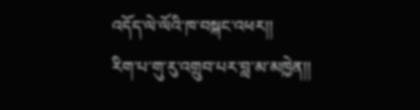འདོད་ལེ་ལོའི་ཁ་བསྐང་འཕར།།
རིག་པ་གུ་རུ་འགྲུབ་པར་བླ་མ་མཁྱེན།།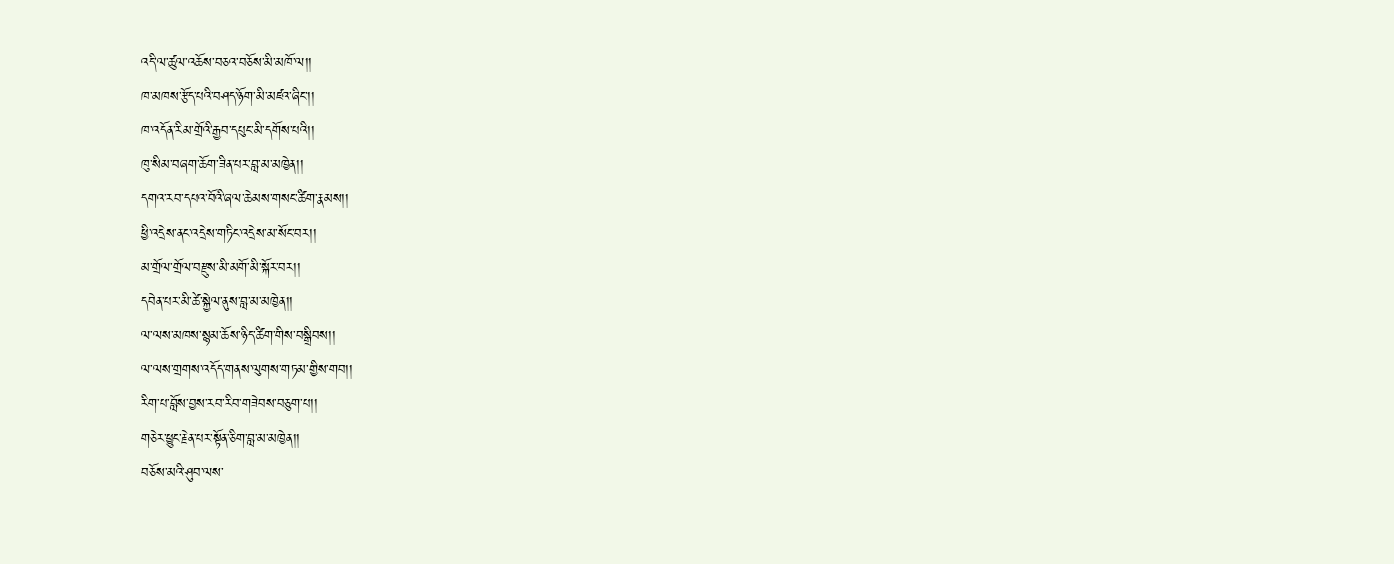འདི་ལ་ཚུལ་འཆོས་བཅའ་བཅོས་མི་མཁོ་ལ།།
ཁ་མཁས་རྩོད་པའི་བཤད་ཉོག་མི་མཛའ་ཞིང་།།
ཁ་འདོན་རིམ་གྲོའི་རྒྱབ་དཔུང་མི་དགོས་པའི།།
ཁུ་སིམ་བཞག་ཆོག་ཟིན་པར་བླ་མ་མཁྱེན།།
དགའ་རབ་དཔའ་བོའི་ཞལ་ཆེམས་གསང་ཚིག་རྣམས།།
ཕྱི་འདྲེས་ནང་འདྲེས་གཏིང་འདྲེས་མ་སོང་བར།།
མ་གྲོལ་གྲོལ་བརྫུས་མི་མགོ་མི་སྐོར་བར།།
དབེན་པར་མི་ཚེ་སྐྱེལ་ནུས་བླ་མ་མཁྱེན།།
ལ་ལས་མཁས་སྙམ་ཆོས་ཉིད་ཚིག་གིས་བསྒྲིབས།།
ལ་ལས་གྲགས་འདོད་གནས་ལུགས་གཏམ་གྱིས་གབ།།
རིག་པ་བློས་བྱས་རབ་རིབ་གཟེབས་བཅུག་པ།།
གཅེར་ཕྱུང་རྗེན་པར་སྟོན་ཅིག་བླ་མ་མཁྱེན།།
བཅོས་མའི་ཤུབ་ལས་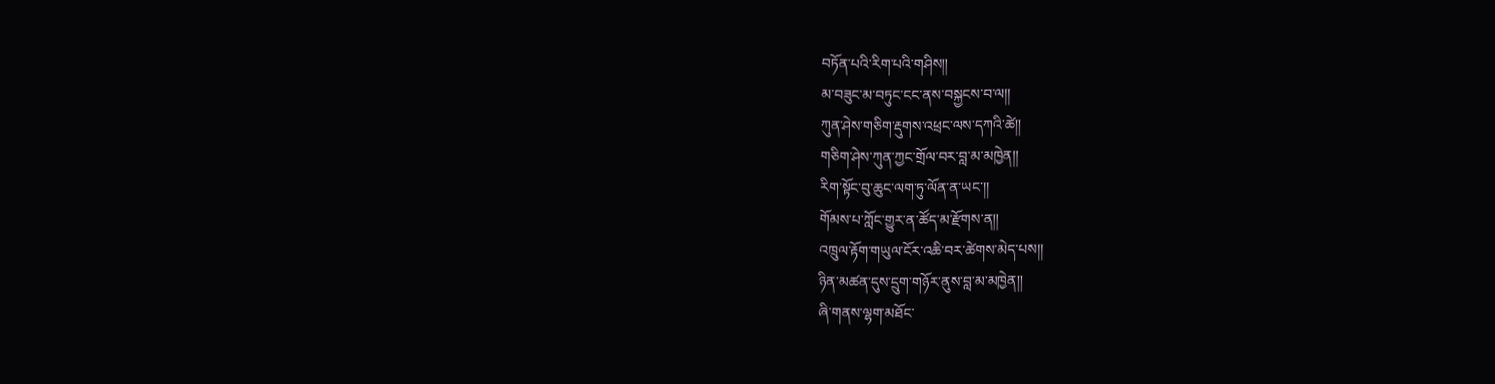བཏོན་པའི་རིག་པའི་གཤིས།།
མ་བཟུང་མ་བཏུང་ངང་ནས་བསྐྱངས་བ་ལ།།
ཀུན་ཤེས་གཅིག་རྡུགས་འཕྲང་ལས་དཀའི་ཚེ།།
གཅིག་ཤེས་ཀུན་ཀྱང་གྲོལ་བར་བླ་མ་མཁྱེན།།
རིག་སྟོང་བུ་ཆུང་ལག་ཏུ་ལོན་ན་ཡང་།།
གོམས་པ་ཀློང་གྱུར་ན་ཚོད་མ་རྫོགས་ན།།
འཁྲུལ་རྟོག་གཡུལ་ངོར་འཆི་བར་ཚེགས་མེད་པས།།
ཉིན་མཚན་དུས་དྲུག་གཉོར་ནུས་བླ་མ་མཁྱེན།།
ཞི་གནས་ལྷག་མཐོང་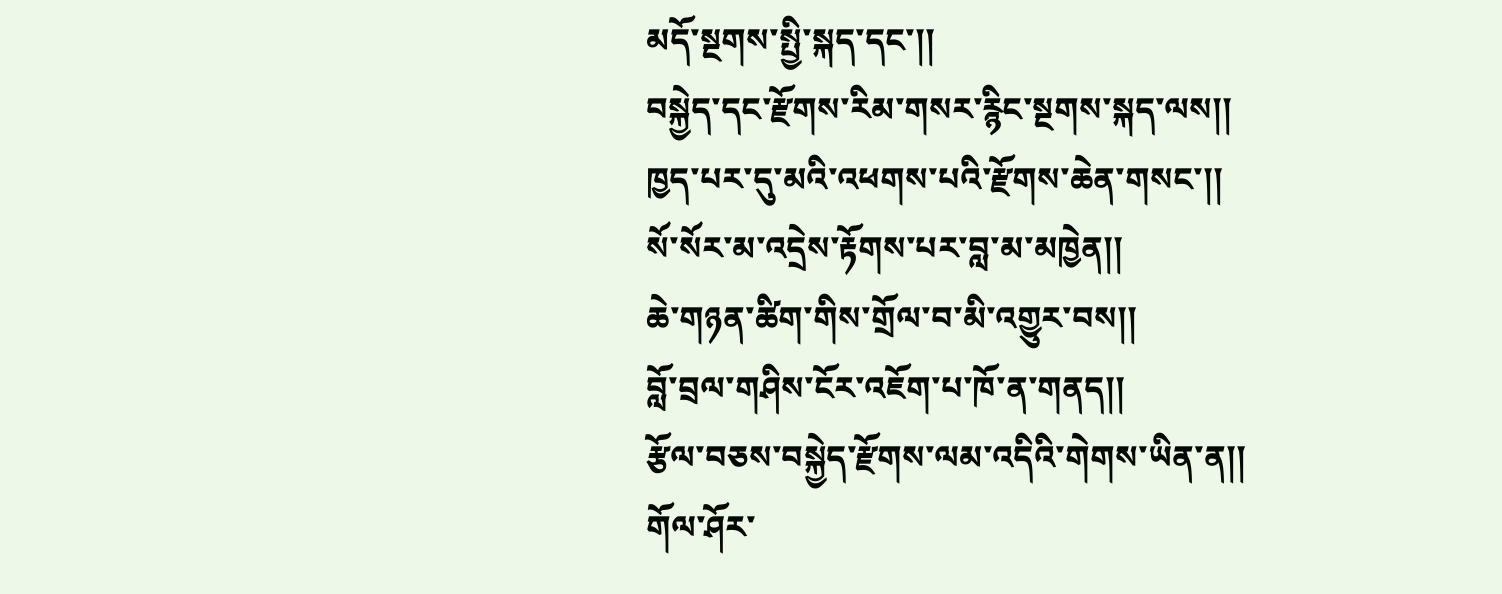མདོ་སྔགས་སྤྱི་སྐད་དང་།།
བསྐྱེད་དང་རྫོགས་རིམ་གསར་རྙིང་སྔགས་སྐད་ལས།།
ཁྱད་པར་དུ་མའི་འཕགས་པའི་རྫོགས་ཆེན་གསང་།།
སོ་སོར་མ་འདྲེས་རྟོགས་པར་བླ་མ་མཁྱེན།།
ཆེ་གཉན་ཚིག་གིས་གྲོལ་བ་མི་འགྱུར་བས།།
བློ་བྲལ་གཤིས་ངོར་འཇོག་པ་ཁོ་ན་གནད།།
རྩོལ་བཅས་བསྐྱེད་རྫོགས་ལམ་འདིའི་གེགས་ཡིན་ན།།
གོལ་ཤོར་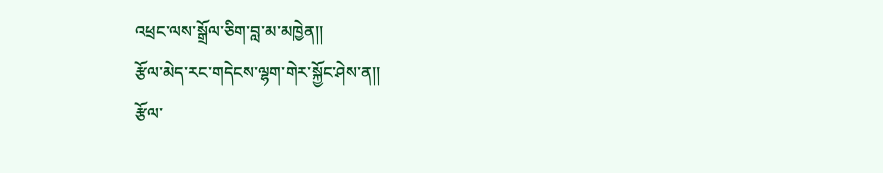འཕྲང་ལས་སྒྲོལ་ཅིག་བླ་མ་མཁྱེན།།
རྩོལ་མེད་རང་གདེངས་ལྷག་གེར་སྐྱོང་ཤེས་ན།།
རྩོལ་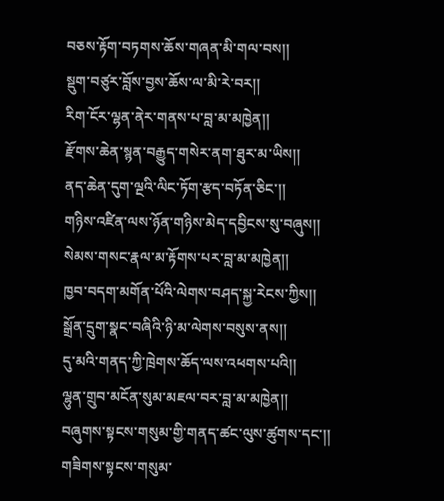བཅས་རྟོག་བཏགས་ཆོས་གཞན་མི་གལ་བས།།
སྡུག་བཙུར་བློས་བྱས་ཆོས་ལ་མི་རེ་བར།།
རིག་ངོར་ལྷན་ནེར་གནས་པ་བླ་མ་མཁྱེན།།
རྫོགས་ཆེན་སྙན་བརྒྱུད་གསེར་ནག་ཐུར་མ་ཡིས།།
ནད་ཆེན་དུག་ལྔའི་ལིང་ཏོག་རྩད་བཏོན་ཅིང་།།
གཉིས་འཛིན་ལས་ཉོན་གཉིས་མེད་དབྱིངས་སུ་བཞུས།།
སེམས་གསང་རྣལ་མ་རྟོགས་པར་བླ་མ་མཁྱེན།།
ཁྱབ་བདག་མགོན་པོའི་ལེགས་བཤད་སྐྱ་རེངས་ཀྱིས།།
སྒྲོན་དྲུག་སྣང་བཞིའི་ཉི་མ་ལེགས་བསུས་ནས།།
དུ་མའི་གནད་ཀྱི་ཁྲེགས་ཆོད་ལས་འཕགས་པའི།།
ལྷུན་གྲུབ་མངོན་སུམ་མཇལ་བར་བླ་མ་མཁྱེན།།
བཞུགས་སྟངས་གསུམ་གྱི་གནད་ཚང་ལུས་ཚུགས་དང་།།
གཟིགས་སྟངས་གསུམ་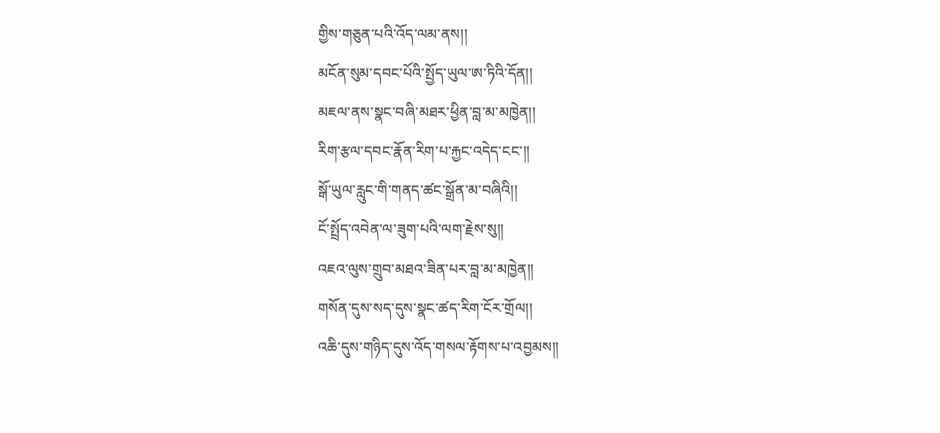གྱིས་གཅུན་པའི་འོད་ལམ་ནས།།
མངོན་སུམ་དབང་པོའི་སྤྱོད་ཡུལ་ཨ་ཏིའི་དོན།།
མཇལ་ནས་སྣང་བཞི་མཐར་ཕྱིན་བླ་མ་མཁྱེན།།
རིག་རྩལ་དབང་རྣོན་རིག་པ་རྐྱང་འདེད་ངང་།།
སྒོ་ཡུལ་རླུང་གི་གནད་ཚང་སྒྲོན་མ་བཞིའི།།
ངོ་སྤྲོད་འབེན་ལ་ཟུག་པའི་ལག་རྗེས་སུ།།
འཇའ་ལུས་གྲུབ་མཐའ་ཟིན་པར་བླ་མ་མཁྱེན།།
གསོན་དུས་སད་དུས་སྣང་ཚད་རིག་ངོར་གྲོལ།།
འཆི་དུས་གཉིད་དུས་འོད་གསལ་རྟོགས་པ་འབྱམས།།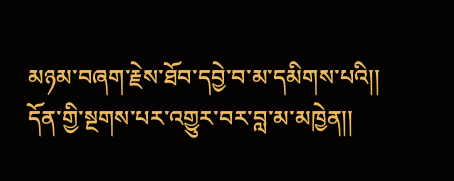མཉམ་བཞག་རྗེས་ཐོབ་དབྱེ་བ་མ་དམིགས་པའི།།
དོན་གྱི་སྔགས་པར་འགྱུར་བར་བླ་མ་མཁྱེན།།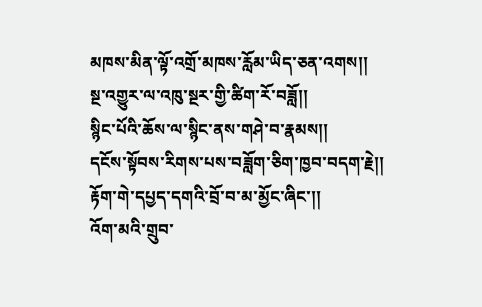མཁས་མིན་ལྟོ་འགྲོ་མཁས་རློམ་ཡིད་ཅན་འགས།།
སྔ་འགྱུར་ལ་འཁུ་སྔར་གྱི་ཚིག་རོ་བཟློ།།
སྙིང་པོའི་ཆོས་ལ་སྙིང་ནས་གཤེ་བ་རྣམས།།
དངོས་སྟོབས་རིགས་པས་བཟློག་ཅིག་ཁྱབ་བདག་རྗེ།།
རྟོག་གེ་དཔྱད་དགའི་བྲོ་བ་མ་མྱོང་ཞིང་།།
འོག་མའི་གྲུབ་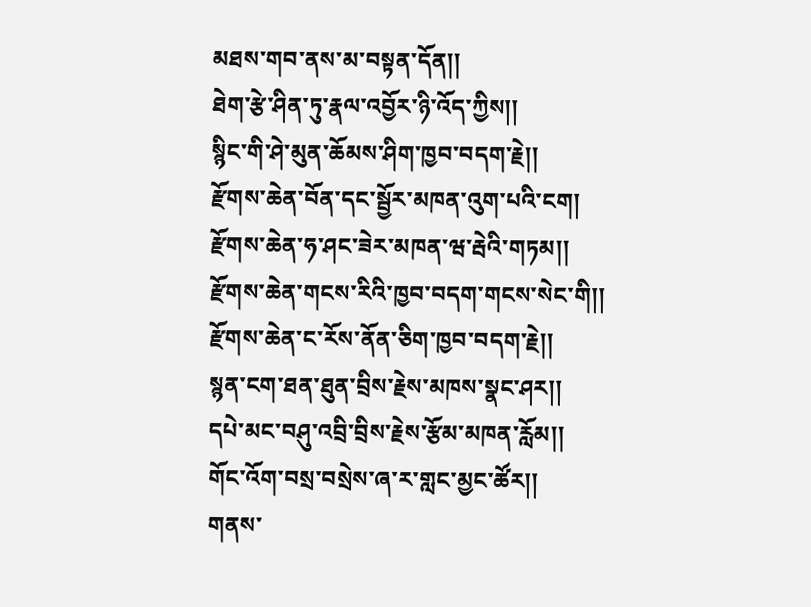མཐས་གབ་ནས་མ་བསྟན་དོན།།
ཐེག་རྩེ་ཤིན་ཏུ་རྣལ་འབྱོར་ཉི་འོད་ཀྱིས།།
སྙིང་གི་ཤེ་མུན་ཆོམས་ཤིག་ཁྱབ་བདག་རྗེ།།
རྫོགས་ཆེན་བོན་དང་སྦྱོར་མཁན་འུག་པའི་ངག།
རྫོགས་ཆེན་ཧ་ཤང་ཟེར་མཁན་ཝ་རྦེའི་གཏམ།།
རྫོགས་ཆེན་གངས་རིའི་ཁྱབ་བདག་གངས་སེང་གི།།
རྫོགས་ཆེན་ང་རོས་ནོན་ཅིག་ཁྱབ་བདག་རྗེ།།
སྙན་ངག་ཐན་ཐུན་བྲིས་རྗེས་མཁས་སྣང་ཤར།།
དཔེ་མང་བཤུ་འབྲི་བྲིས་རྗེས་རྩོམ་མཁན་རློམ།།
གོང་འོག་བསྲ་བསྲེས་ཞ་ར་གླང་མྱང་ཚོར།།
གནས་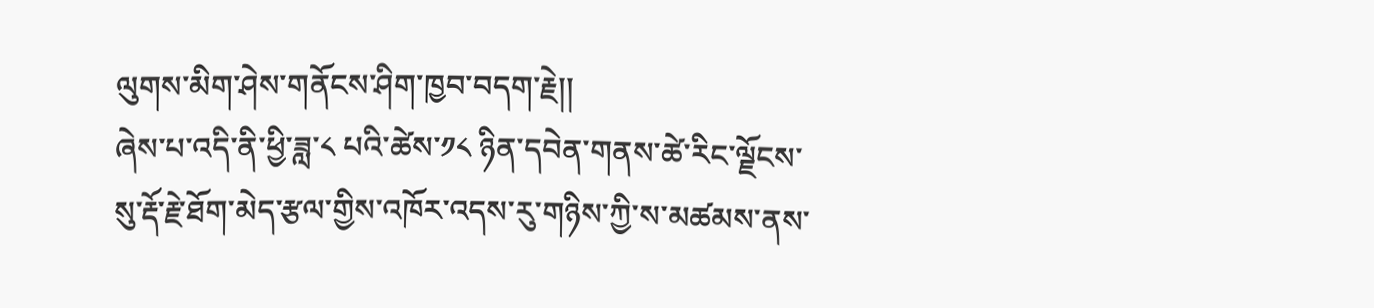ལུགས་མིག་ཤེས་གནོངས་ཤིག་ཁྱབ་བདག་རྗེ།།
ཞེས་པ་འདི་ནི་ཕྱི་ཟླ་༨ པའི་ཚེས་༡༨ ཉིན་དབེན་གནས་ཚེ་རིང་ལྗོངས་སུ་རྡོ་རྗེ་ཐོག་མེད་རྩལ་གྱིས་འཁོར་འདས་རུ་གཉིས་ཀྱི་ས་མཚམས་ནས་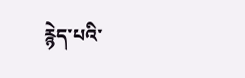རྙེད་པའི་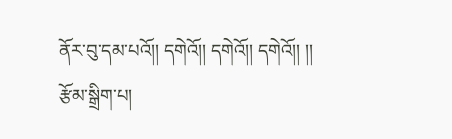ནོར་བུ་དམ་པའོ།། དགེའོ།། དགེའོ།། དགེའོ།། །།
རྩོམ་སྒྲིག་པ།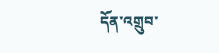དོན་འགྲུབ་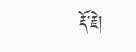རྡོ་རྗེ།